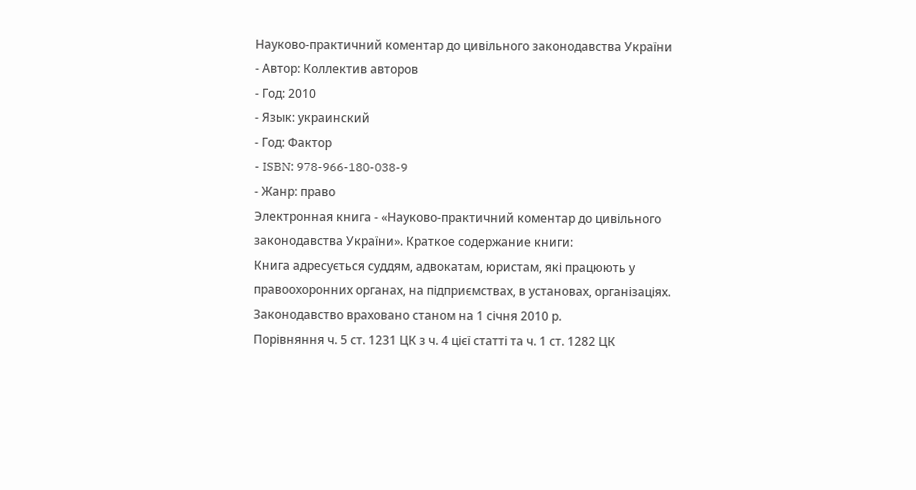Науково-практичний коментар до цивільного законодавства України
- Автор: Коллектив авторов
- Год: 2010
- Язык: украинский
- Год: Фактор
- ISBN: 978-966-180-038-9
- Жанр: право
Электронная книга - «Науково-практичний коментар до цивільного законодавства України». Краткое содержание книги:
Книга адресується суддям, адвокатам, юристам, які працюють у правоохоронних органах, на підприємствах, в установах, організаціях.
Законодавство враховано станом на 1 січня 2010 р.
Порівняння ч. 5 ст. 1231 ЦК з ч. 4 цієї статті та ч. 1 ст. 1282 ЦК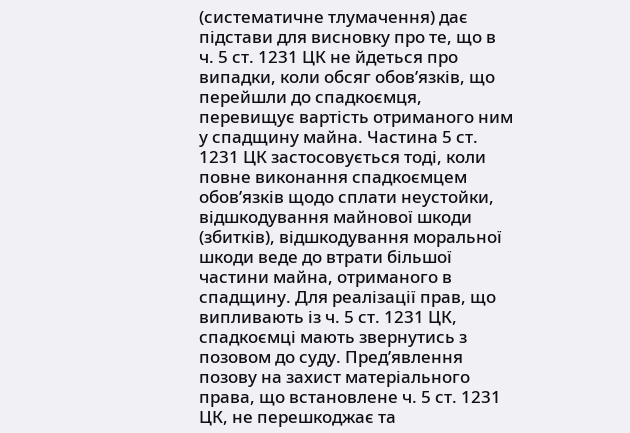(систематичне тлумачення) дає підстави для висновку про те, що в ч. 5 ст. 1231 ЦК не йдеться про випадки, коли обсяг обов’язків, що перейшли до спадкоємця, перевищує вартість отриманого ним у спадщину майна. Частина 5 ст. 1231 ЦК застосовується тоді, коли повне виконання спадкоємцем обов’язків щодо сплати неустойки, відшкодування майнової шкоди (збитків), відшкодування моральної шкоди веде до втрати більшої частини майна, отриманого в спадщину. Для реалізації прав, що випливають із ч. 5 ст. 1231 ЦК, спадкоємці мають звернутись з позовом до суду. Пред’явлення позову на захист матеріального права, що встановлене ч. 5 ст. 1231 ЦК, не перешкоджає та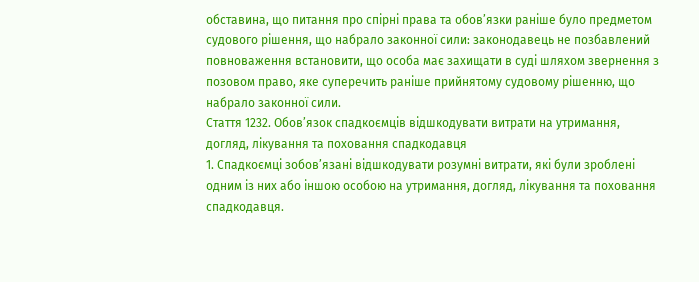обставина, що питання про спірні права та обов’язки раніше було предметом судового рішення, що набрало законної сили: законодавець не позбавлений повноваження встановити, що особа має захищати в суді шляхом звернення з позовом право, яке суперечить раніше прийнятому судовому рішенню, що набрало законної сили.
Стаття 1232. Обов’язок спадкоємців відшкодувати витрати на утримання, догляд, лікування та поховання спадкодавця
1. Спадкоємці зобов’язані відшкодувати розумні витрати, які були зроблені одним із них або іншою особою на утримання, догляд, лікування та поховання спадкодавця.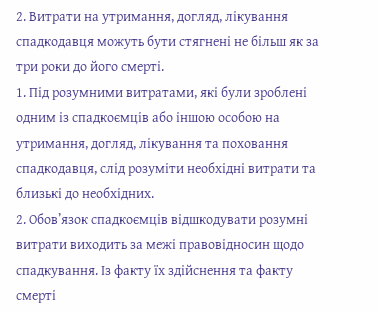2. Витрати на утримання, догляд, лікування спадкодавця можуть бути стягнені не більш як за три роки до його смерті.
1. Під розумними витратами, які були зроблені одним із спадкоємців або іншою особою на утримання, догляд, лікування та поховання спадкодавця, слід розуміти необхідні витрати та близькі до необхідних.
2. Обов’язок спадкоємців відшкодувати розумні витрати виходить за межі правовідносин щодо спадкування. Із факту їх здійснення та факту смерті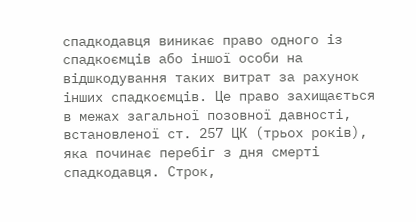спадкодавця виникає право одного із спадкоємців або іншої особи на відшкодування таких витрат за рахунок інших спадкоємців. Це право захищається в межах загальної позовної давності, встановленої ст. 257 ЦК (трьох років), яка починає перебіг з дня смерті спадкодавця. Строк,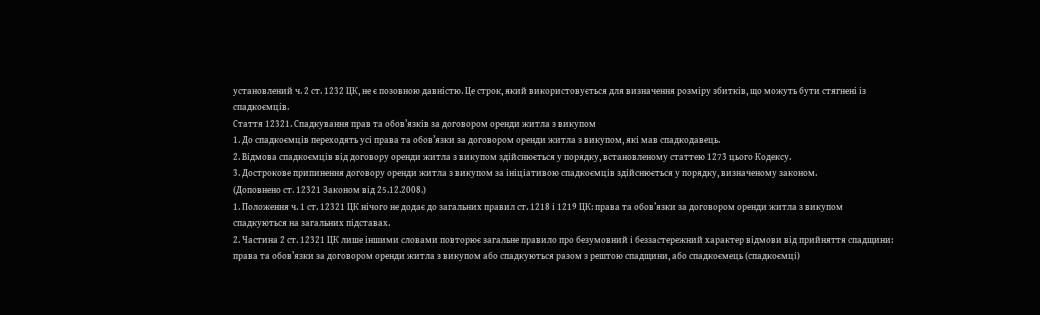установлений ч. 2 ст. 1232 ЦК, не є позовною давністю. Це строк, який використовується для визначення розміру збитків, що можуть бути стягнені із спадкоємців.
Стаття 12321. Спадкування прав та обов’язків за договором оренди житла з викупом
1. До спадкоємців переходять усі права та обов’язки за договором оренди житла з викупом, які мав спадкодавець.
2. Відмова спадкоємців від договору оренди житла з викупом здійснюється у порядку, встановленому статтею 1273 цього Кодексу.
3. Дострокове припинення договору оренди житла з викупом за ініціативою спадкоємців здійснюється у порядку, визначеному законом.
(Доповнено ст. 12321 Законом від 25.12.2008.)
1. Положення ч. 1 ст. 12321 ЦК нічого не додає до загальних правил ст. 1218 і 1219 ЦК: права та обов’язки за договором оренди житла з викупом спадкуються на загальних підставах.
2. Частина 2 ст. 12321 ЦК лише іншими словами повторює загальне правило про безумовний і беззастережний характер відмови від прийняття спадщини: права та обов’язки за договором оренди житла з викупом або спадкуються разом з рештою спадщини, або спадкоємець (спадкоємці)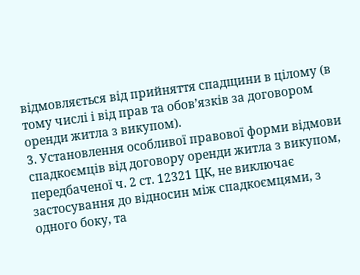відмовляється від прийняття спадщини в цілому (в тому числі і від прав та обов’язків за договором оренди житла з викупом).
3. Установлення особливої правової форми відмови спадкоємців від договору оренди житла з викупом, передбаченої ч. 2 ст. 12321 ЦК, не виключає застосування до відносин між спадкоємцями, з одного боку, та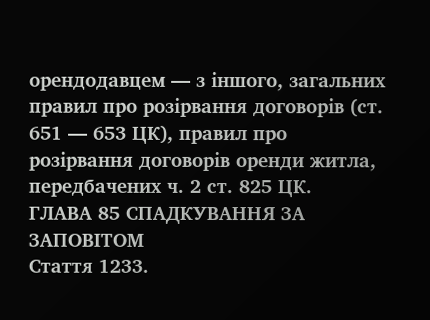орендодавцем — з іншого, загальних правил про розірвання договорів (ст. 651 — 653 ЦК), правил про розірвання договорів оренди житла, передбачених ч. 2 ст. 825 ЦК.
ГЛАВА 85 СПАДКУВАННЯ ЗА ЗАПОВІТОМ
Стаття 1233.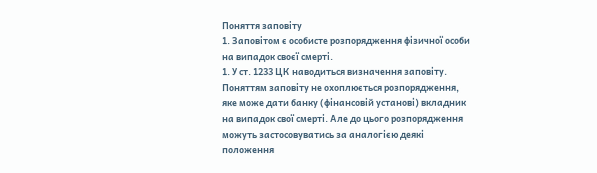Поняття заповіту
1. Заповітом є особисте розпорядження фізичної особи на випадок своєї смерті.
1. У ст. 1233 ЦК наводиться визначення заповіту. Поняттям заповіту не охоплюється розпорядження, яке може дати банку (фінансовій установі) вкладник на випадок свої смерті. Але до цього розпорядження можуть застосовуватись за аналогією деякі положення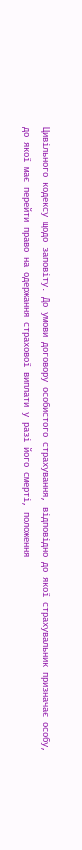Цивільного кодексу щодо заповіту. До умови договору особистого страхування, відповідно до якої страхувальник призначає особу, до якої має перейти право на одержання страхової виплати у разі його смерті, положення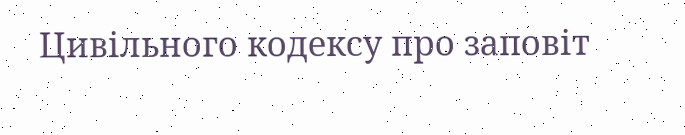Цивільного кодексу про заповіт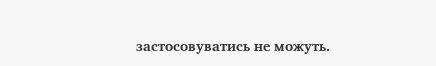застосовуватись не можуть.